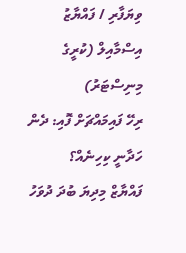ވިޔަފާރި / ފައްޔާޒު އިސްމާއިލް (ކުރީގެ މިނިސްޓަރު)
ރިހޭ ފައިމައްޗަށް ފޮއި: ދެން ހަދާނީ ކިހިނެއް؟
ފައްޔާޒް މިދިޔަ ބުދަ ދުވަހު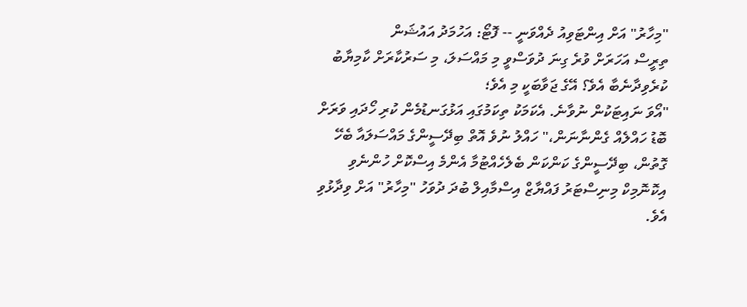"މިހާރު" އަށް އިންޓަވިއު ދެއްވަނީ -- ފޮޓޯ: އަހުމަދު އައުޝަން
ތިރީސް އަހަރަށް ވުރެ ގިނަ ދުވަސްވީ މި މައްސަލަ، މި ސަރުކާރަށް ކާމިޔާބު ކުރެވިދާނެބާ އެވެ؟ އޭގެ ޖަވާބަކީ މި އެވެ؛
"އޯވަ ނައިޓަކުން ނުވާނެ. އެކަމަކު ތިކަމުގައި އަޅުގަނޑުމެން ކުރި ހޯދައި ވަރަށް ބޮޑު ހައްލެއް ގެންނާނަން،" ހައްލު ނުވެ އޮތް ބިދޭސީންގެ މައްސަލައާ ބެހޭ ގޮތުން، ބިދޭސީންގެ ކަންކަން ބެލެހެއްޓުމާ އެންމެ އިސްކޮށް ހުންނެވި އިކޮނޮމިކް މިނިސްޓަރު ފައްޔާޒް އިސްމާއިލް ބުދަ ދުވަހު "މިހާރު" އަށް ވިދާޅުވި އެވެ.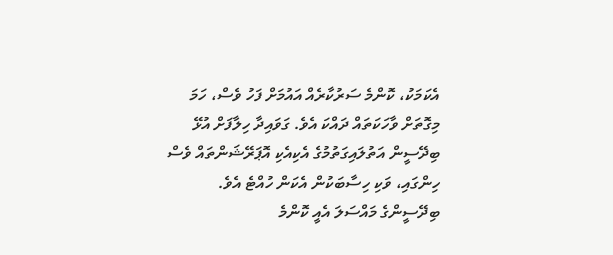އެކަމަކު، ކޮންމެ ސަރުކާރެއް އައުމަށް ފަހު ވެސް، ހަމަ މިގޮތަށް ވާހަކަތައް ދައްކަ އެވެ. ގަވައިދާ ހިލާފަށް އުޅޭ ބިދޭސީން އަތުލައިގަތުމުގެ އެކިއެކި އޮޕަރޭޝަންތައް ވެސް ހިންގައި، ވަކި ހިސާބަކުން އެކަން ހުއްޓެ އެވެ. ބިދޭސީންގެ މައްސަލަ އެއީ ކޮންމެ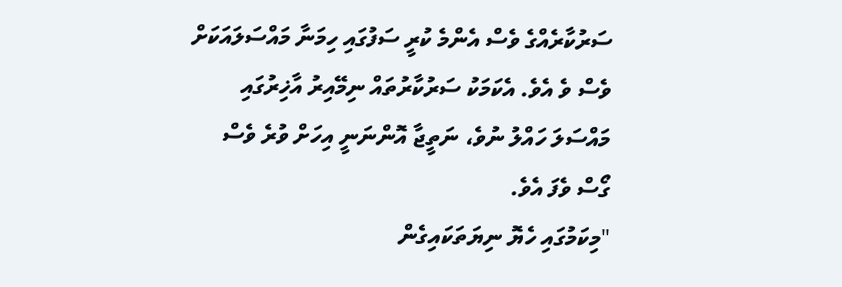ސަރުކާރެއްގެ ވެސް އެންމެ ކުރީ ސަފުގައި ހިމަނާ މައްސަލައަކަށް ވެސް ވެ އެވެ. އެކަމަކު ސަރުކާރުތައް ނިމޭއިރު އާޚިރުގައި މައްސަލަ ހައްލު ނުވެ، ނަތީޖާ އޮންނަނީ އިހަށް ވުރެ ވެސް ގޯސް ވެފަ އެވެ.
"މިކަމުގައި ހެޔޮ ނިޔަތަކައިގެން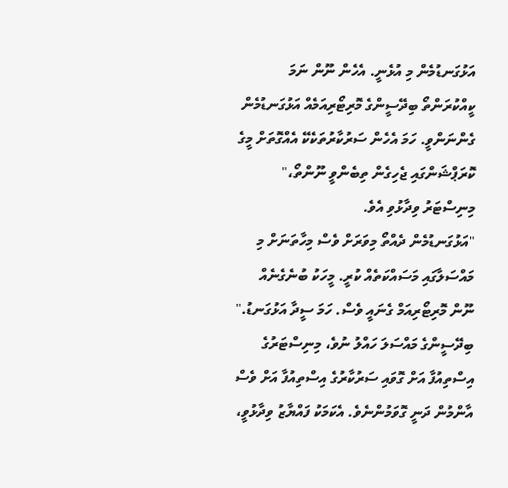އަޅުގަނޑުމެން މި އުޅެނީ. އެހެން ނޫން ނަމަ ކީއްކުރަންތޯ ބިދޭސީންގެ މޮރިޓޯރިއަމެއް އަޅުގަނޑުމެން ގެންނަންވީ. ހަމަ އެހެން ސަރުކާރުތަކެކޭ އެއްގޮތަށް މީގެ ކޮރަޕްޝަންގައި ޖެހިގެން ތިބެންވީ ނޫންތޯ،" މިނިސްޓަރު ވިދާޅުވި އެވެ.
"އަޅުގަނޑުމެން ދެއްތޯ މިވަރަށް ވެސް މިހާތަނަށް މި މައްސަލާގައި މަސައްކަތެއް ކުރީ. މީހަކު ބުނެގެނެއް ނޫން މޮރިޓޯރިއަމް ގެނައީ ވެސް. ހަމަ ސީދާ އަޅުގަނޑު."
ބިދޭސީންގެ މައްސަލަ ހައްލު ނުވެ، މިނިސްޓަރުގެ އިސްތިއުފާ އަށް ގޮވައި ސަރުކާރުގެ އިސްތިއުފާ އަށް ވެސް އާންމުން ދަނީ ގޮވަމުންނެވެ. އެކަމަކު ފައްޔާޒު ވިދާޅުވީ،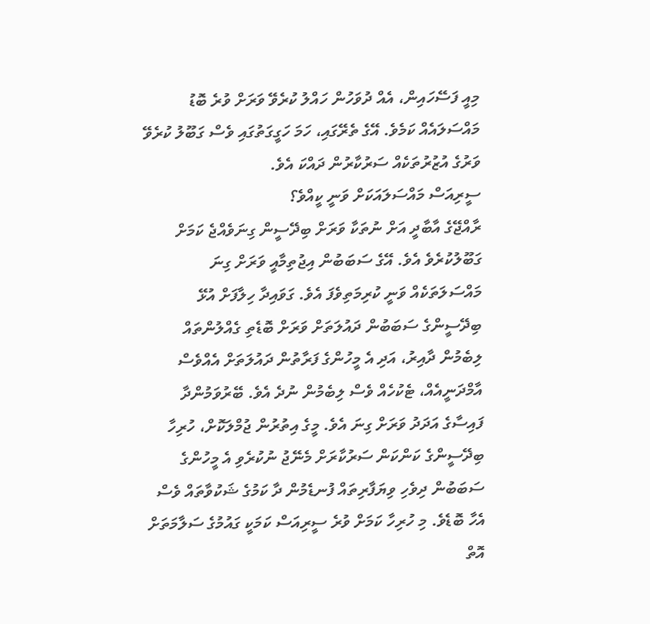މިއީ ފަސޭހައިން، އެއް ދުވަހުން ހައްލު ކުރެވޭ ވަރަށް ވުރެ ބޮޑު މައްސަލައެއް ކަމެވެ. އޭގެ ތެރޭގައި، ހަމަ ހަގީގަތުގައި ވެސް ގަބޫލު ކުރެވޭ ވަރުގެ އުޒުރުތަކެއް ސަރުކާރުން ދައްކަ އެވެ.
ސީރިއަސް މައްސަލައަކަށް ވަނީ ކީއްވެ؟
ރާއްޖޭގެ އާބާދީ އަށް ނުތަކާ ވަރަށް ބިދޭސީން ގިނަވެއްޖެ ކަމަށް ގަބޫލުކުރެވެ އެވެ. އޭގެ ސަބަބުން އިޖުތިމާއީ ވަރަށް ގިނަ މައްސަލަތަކެއް ވަނީ ކުރިމަތިވެފަ އެވެ. ގަވައިދާ ހިލާފަށް އުޅޭ ބިދޭސީންގެ ސަބަބުން ދައުލަތަށް ވަރަށް ބޮޑެތި ގެއްލުންތައް ލިބެމުން ދާއިރު، އަދި އެ މީހުންގެ ފަރާތުން ދައުލަތަށް އެއްވެސް އާމްދަނީއެއް، ޓެކުހެއް ވެސް ލިބެމުން ނުދެ އެވެ. ބޭރުވަމުންދާ ފައިސާގެ އަދަދު ވަރަށް ގިނަ އެވެ. މީގެ އިތުރުން ޖުމްލަކޮށް، ހުރިހާ ބިދޭސީންގެ ކަންކަން ސަރުކާރަށް މެނޭޖު ނުކުރެވި އެ މީހުންގެ ސަބަބުން ދިވެހި ވިޔަފާރިތައް ފުނޑެމުން ދާ ކަމުގެ ޝަކުވާތައް ވެސް އެހާ ބޮޑެވެ. މި ހުރިހާ ކަމަށް ވުރެ ސީރިއަސް ކަމަކީ ގައުމުގެ ސަލާމަތަށް އޮތް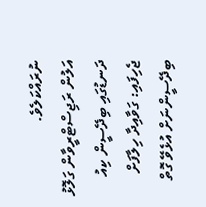ނުރައްކަލެވެ.
އަލުން ރަޖިސްޓްރީވާން ގަލޮޅު ދަނޑުގައި ބިދޭސީން ކިއު ޖެހިފައި: ގަވާއިދާ ހިލާފަށް ބިދޭސީންނަށް އުޅެވޭ ގޮތް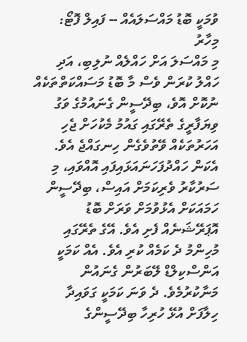ވުމަކީ ބޮޑު މައްސަލައެއް -- ފައިލް ފޮޓޯ: މިހާރު
މި މައްސަލަ އަށް ހައްލެއް ނުލިބި، އަދި ހައްލު ކުރަން ވެސް މާ ބޮޑު މަސައްކަތްތަކެއް ނުކޮށް އޮވެ، ބިދޭސީން ގެނައުމުގެ ވަގު ވިޔަފާރީގެ ތެރޭގައި ގައުމު މެކުހަށް ޖެހި އަހަރުތަކެއް ވޭތުވެގެން ހިނގައްޖެ އެވެ. އެކަން ހައްދުފަހަނައަޅައިފައި އޮއްވައި، މި ސަރުކާރު ވެރިކަމަށް އައިސް، ބިދޭސީން ހަމައަކަށް އެޅުވުމަށް ވަރަށް ބޮޑު އޮޕަރޭޝަނެއް ފެށި އެވެ. އޭގެ ތެރޭގައި މުހިންމު ދެ ކަމެއް ކުރި އެވެ. އެއް ކަމަކީ އަންސްކިލްޑް ލޭބަރުން ގެނައުން މަނާކުރުމެވެ. ދެ ވަނަ ކަމަކީ ގަވައިދާ ހިލާފަށް އުޅޭ ހުރިހާ ބިދޭސީންގެ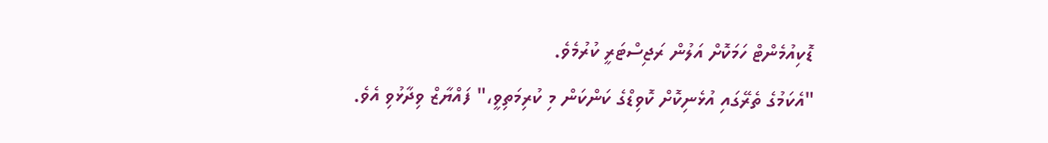ޑޮކިއުމެންޓް ހަމަކޮށް އަލުން ރަޖިސްޓަރީ ކުރުމެވެ.
"އެކަމުގެ ތެރޭގައި އުޅެނިކޮށް ކޮވިޑްގެ ކަންކަން މި ކުރިމަތިވީ،" ފައްޔާޒް ވިދާޅުވި އެވެ.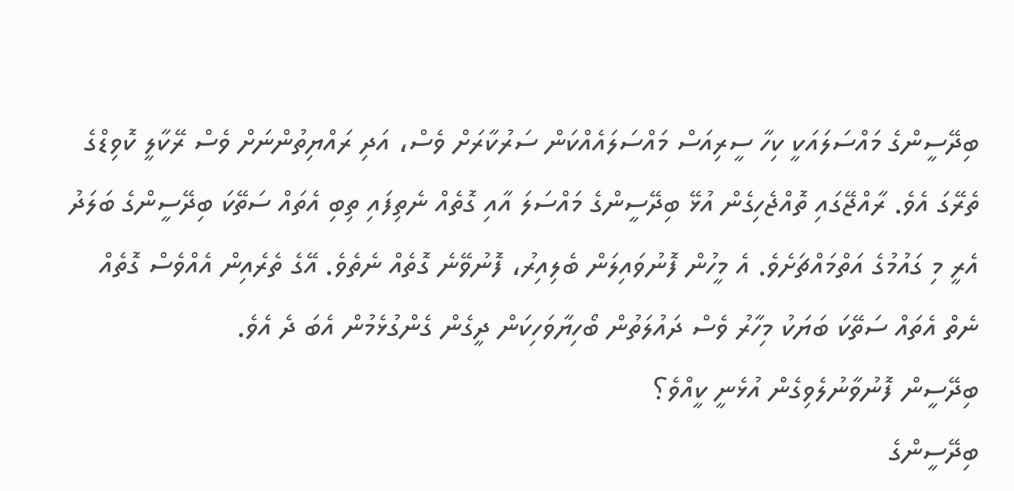ބިދޭސީންގެ މައްސަލައަކީ ކިހާ ސީރިއަސް މައްސަލައެއްކަން ސަރުކާރަށް ވެސް، އަދި ރައްޔިތުންނަށް ވެސް ރޭކާލީ ކޮވިޑްގެ ތެރޭގަ އެވެ. ރާއްޖޭގައި ތޮއްޖެހިގެން އުޅޭ ބިދޭސީންގެ މައްސަލަ އާއި ގޮތެއް ނެތިފައި ތިބި އެތައް ސަތޭކަ ބިދޭސީންގެ ބަލަދު އެރީ މި ގައުމުގެ އަތްމައްޗަށެވެ. އެ މީހުން ފޮނުވައިލަން ބެލިއިރު، ފޮނުވޭނެ ގޮތެއް ނެތެވެ. އޭގެ ތެރެއިން އެއްވެސް ގޮތެއް ނެތް އެތައް ސަތޭކަ ބަޔަކު މިހާރު ވެސް ދައުލަތުން ބޯހިޔާވަހިކަން ދީގެން ގެންގުޅެމުން އެބަ ދެ އެވެ.
ބިދޭސީން ފޮނުވާނުލެވިގެން އުޅެނީ ކީއްވެ؟
ބިދޭސީންގެ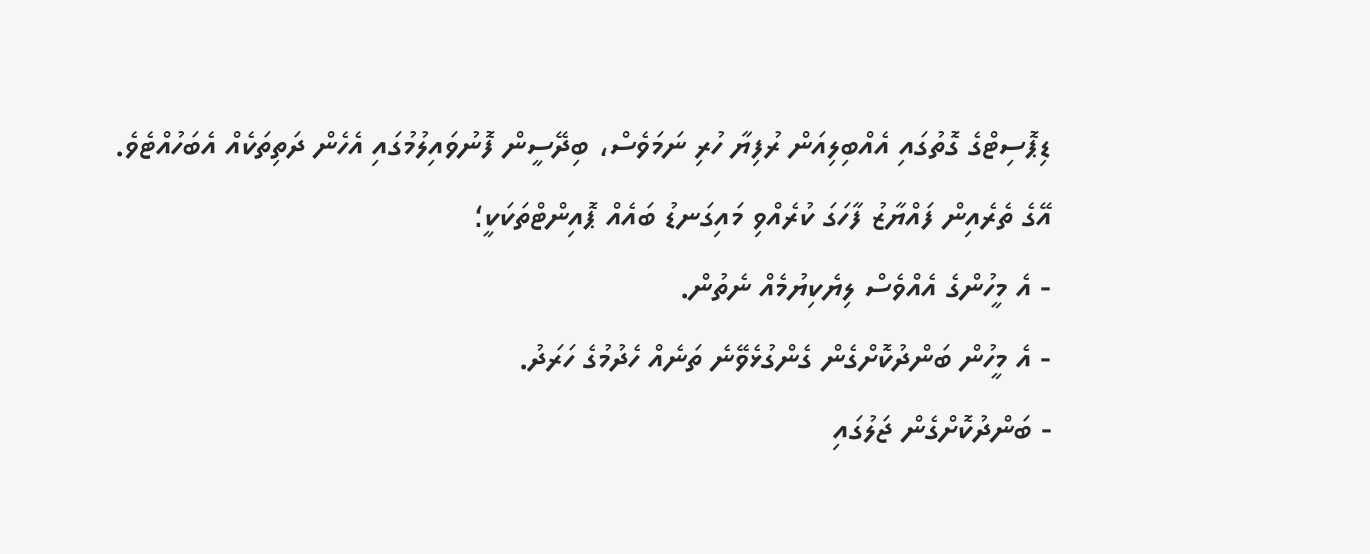ޑިޕޮސިޓްގެ ގޮތުގައި އެއްބިލިއަން ރުފިޔާ ހުރި ނަމަވެސް، ބިދޭސީން ފޮނުވައިލުމުގައި އެހެން ދަތިތަކެއް އެބަހުއްޓެވެ. އޭގެ ތެރެއިން ފައްޔާޒު ފާހަގަ ކުރެއްވި މައިގަނޑު ބައެއް ޕޮއިންޓްތަކަކީ؛
- އެ މީހުންގެ އެއްވެސް ލިޔެކިޔުމެއް ނެތުން.
- އެ މީހުން ބަންދުކޮށްގެން ގެންގުޅެވޭނެ ތަނެއް ހެދުމުގެ ހަރަދު.
- ބަންދުކޮށްގެން ޖަލުގައި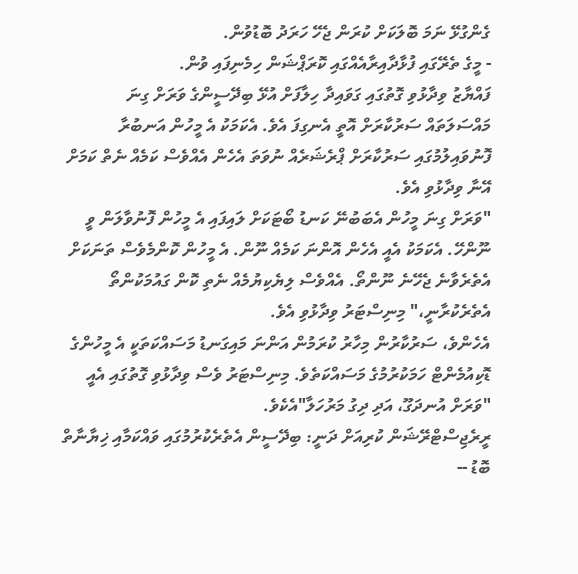ގެންގުޅޭ ނަމަ ބޮލަކަށް ކުރަން ޖެހޭ ހަރަދު ބޮޑުވުން.
- މީގެ ތެރޭގައި ފުޅާދާއިރާއެއްގައި ކޮރަޕްޝަން ހިމެނިފައި ވުން.
ފައްޔާޒު ވިދާޅުވި ގޮތުގައި ގަވައިދާ ހިލާފަށް އުޅޭ ބިދޭސީންގެ ވަރަށް ގިނަ މައްސަލަތައް ސަރުކާރަށް އޮތީ އެނގިފަ އެވެ. އެކަމަކު އެ މީހުން އަނބުރާ ފޮނުވައިލުމުގައި ސަރުކާރަށް ޕްރެޝަރެއް ނުވަތަ އެހެން އެއްވެސް ކަމެއް ނެތް ކަމަށް އޭނާ ވިދާޅުވި އެވެ.
"ވަރަށް ގިނަ މީހުން އެބަބުނޭ ކަނޑު ބޯޓަކަށް ލައިފައި އެ މީހުން ފޮނުވާލަން ވީ ނޫންހޭ. އެކަމަކު އެއީ އެހެން އޮންނަ ކަމެއް ނޫން. އެ މީހުން ކޮންމެވެސް ތަނަކަށް އެތެރެވާނެ ޖެހޭނެ ނޫންތޯ. އެއްވެސް ލިޔެކިޔުމެއް ނެތި ކޮން ގައުމަކުންތޯ އެތެރެކުރާނީ،" މިނިސްޓަރު ވިދާޅުވި އެވެ.
އެހެންވެ، ސަރުކާރުން މިހާރު ކުރަމުން އަންނަ މައިގަނޑު މަސައްކަތަކީ އެ މީހުންގެ ޑޮކިއުމެންޓް ހަމަކުރުމުގެ މަސައްކަތެވެ. މިނިސްޓަރު ވެސް ވިދާޅުވި ގޮތުގައި އެއީ "ވަރަށް އުނދަގޫ، އަދި ދިގު މަރުހަލާ"އެކެވެ.
ރީރެޖިސްޓްރޭޝަން ކުރިއަށް ދަނީ: ބިދޭސީން އެތެރެކުރުމުގައި ވައްކަމާއި ޚިޔާނާތް ބޮޑު --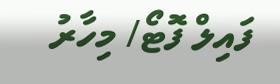ފައިލް ފޮޓޯ/ މިހާރު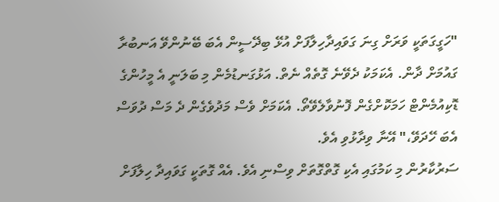"ހަގީގަތަކީ ވަރަށް ގިނަ ގަވައިދާހިލާފަށް އުޅޭ ބިދޭސީން އެބަ ބޭނުންވޭ އަނބުރާ ގައުމަށް ދާން. އެކަމަކު ދެވޭނެ ގޮތެއް ނެތް. އަޅުގަނޑުމެން މި ބަލަނީ އެ މީހުންގެ ޑޮކިއުމެންޓް ހަމަކޮށްގެން ފޮނުވާލެވޭތޯ. އެކަމަށް ވެސް މަދުވެގެން ދެ މަސް ދުވަސް އެބަ ހޭދަވޭ،" އޭނާ ވިދާޅުވި އެވެ.
ސަރުކާރުން މި ކަމުގައި އެކި ގޮތްގޮތަށް ވިސްނި އެވެ. އެއް ގޮތަކީ ގަވައިދާ ހިލާފަށް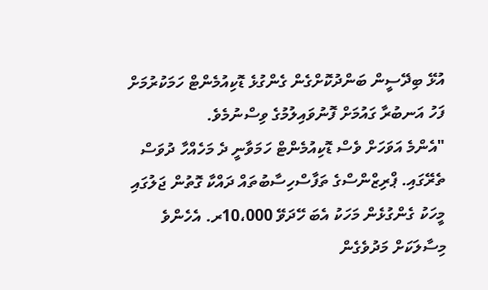އުޅޭ ބިދޭސީން ބަންދުކޮށްގެން ގެންގުޅެ ޑޮކިއުމެންޓް ހަމަކުރުމަށް ފަހު އަނބުރާ ގައުމަށް ފޮނުވައިލުމުގެ ވިސްނުމެވެ.
"އެންމެ އަވަހަށް ވެސް ޑޮކިއުމެންޓް ހަމަވާނީ ދެ މަހެއްހާ ދުވަސް ތެރޭގައި. ޕްރިޒްންސްގެ ތަފާސްހިސާބުތައް ދައްކާ ގޮތުން ޖަލުގައި މީހަކު ގެންގުޅެން މަހަކު އެބަ ހޭދަވޭ 10،000ރ. އެހެންވެ މިސާލަކަށް މަދުވެގެން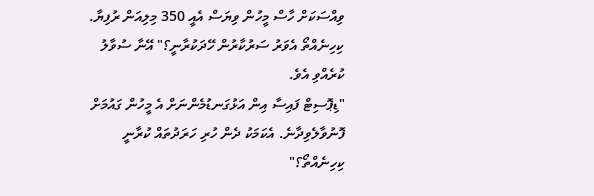ވިއްސަކަށް ހާސް މީހުން ވިޔަސް އެއީ 350 މިލިއަން ރުފިޔާ. ކިހިނެއްތޯ އެވަރު ސަރުކާރުން ހޭދަކުރާނީ؟" އޭނާ ސުވާލު ކުރެއްވި އެވެ.
"ޑިޕޮސިޓް ފައިސާ އިން އަޅުގަނޑުމެންނަށް އެ މީހުން ގައުމަށް ފޮނުވާލެވިދާނެ. އެކަމަކު ދެން ހުރި ހަރަދުތައް ކުރާނީ ކިހިނެއްތޯ؟"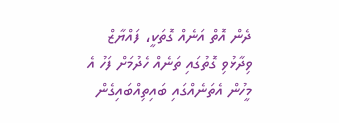ދެން އޮތް އަނެއް ގޮތަކީ، ފައްޔާޒް ވިދާޅުވި ގޮތުގައި ތަނެއް ހެދުމަށް ފަހު އެ މީހުން އެތަނެއްގައި ބައިތިއްބައިގެން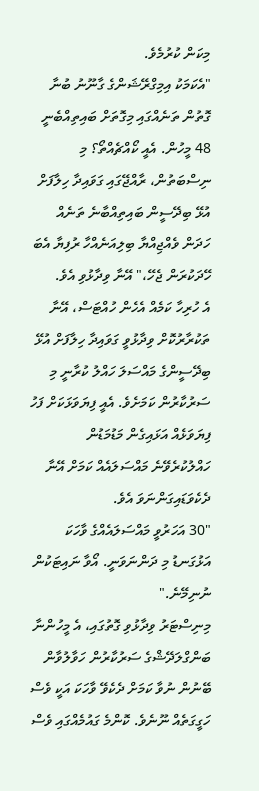މިކަން ކުރުމެވެ.
"އެކަމަކު އިމިގްރޭޝަންގެ ގާނޫނު ބުނާ ގޮތުން ތަނެއްގައި މިގޮތަށް ބައިތިއްބެނީ 48 މީހުން. އެއީ ކޯއްޗެއްތޯ؟ މި ނިސްބަތުން، ރާއްޖޭގައި ގަވައިދާ ހިލާފަށް އުޅޭ ބިދޭސީން ބައިތިއްބާނެ ތަނެއް ހަދަން ވެއްޖިއްޔާ ބިލިއަނެއްހާ ރުފިޔާ އެބަ ހޭދަކުރަން ޖެހޭ،" އޭނާ ވިދާޅުވި އެވެ.
އެ ހުރިހާ ކަމެއް އެހެން ހުއްޓަސް، އޭނާ ތަކުރާރުކޮށް ވިދާޅުވީ ގަވައިދާ ހިލާފަށް އުޅޭ ބިދޭސީންގެ މައްސަލަ ހައްލު ކުރާނީ މި ސަރުކާރުން ކަމަށެވެ. އެއީ ފިޔަވަޅަކަށް ފަހު ފިޔަވަޅެއް އަޅައިގެން މަޑުމަޑުން ހައްލުކުރެވޭނެ މައްސަލައެއް ކަމަށް އޭނާ ދެކެވަޑައިގަންނަވަ އެވެ.
"30 އަހަރުވީ މައްސަލައެއްގެ ވާހަކަ އަޅުގަނޑު މި ދަންނަވަނީ. އޯވާ ނައިޓަކުން ނުނިމޭނެ."
މިނިސްޓަރު ވިދާޅުވި ގޮތުގައި، އެ މީހުންނާ ބަންގްލަދޭޝްގެ ސަރުކާރުން ހަވާލުވާން ބޭނުން ނުވާ ކަމަށް ދެކެވޭ ވާހަކަ އަކީ ވެސް ހަގީގަތެއް ނޫނެވެ. ކޮންމެ ގައުމެއްގައި ވެސް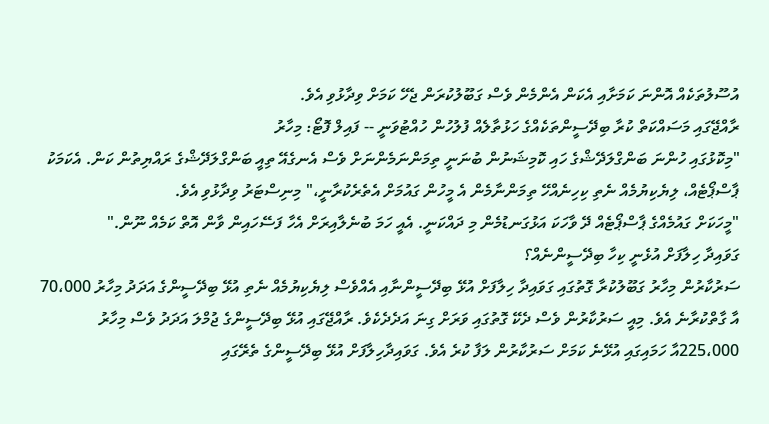އުސޫލުތަކެއް އޮންނަ ކަމަށާއި އެކަން އެންމެން ވެސް ގަބޫލުކުރަން ޖެހޭ ކަމަށް ވިދާޅުވި އެވެ.
ރާއްޖޭގައި މަސައްކަތް ކުރާ ބިދޭސީންތަކެއްގެ ހަޅުތާލެއް ފުލުހުން ހުއްޓުވަނީ -- ފައިލް ފޮޓޯ: މިހާރު
"މިކޮޅުގައި ހުންނަ ބަންގްލަދޭޝްގެ ހައި ކޮމިޝަނުން ބުނަނީ ތިމަންނަމެންނަށް ވެސް އެނގެއޭ ތިއީ ބަންގްލަދޭޝްގެ ރައްޔިތުން ކަން. އެކަމަކު ޕާސްޕޯޓެއް، ލިޔެކިޔުމެއް ނެތި ކިހިނެއްހޭ ތިމަންނާމެން އެ މީހުން ގައުމަށް އެތެރެކުރާނީ،" މިނިސްޓަރު ވިދާޅުވި އެވެ.
"މީހަކަށް ގައުމެއްގެ ޕާސްޕޯޓެއް ދޭ ވާހަކަ އަޅުގަނޑުމެން މި ދައްކަނީ. އެއީ ހަމަ ބުނެލާއިރަށް އެހާ ފަސޭހައިން ވާން އޮތް ކަމެއް ނޫން."
ގަވައިދާ ހިލާފަށް އުޅެނީ ކިހާ ބިދޭސީންނެއް؟
ސަރުކާރުން މިހާރު ގަބޫލުކުރާ ގޮތުގައި ގަވައިދާ ހިލާފަށް އުޅޭ ބިދޭސީންނާއި އެއްވެސް ލިޔެކިޔުމެއް ނެތި އުޅޭ ބިދޭސީންގެ އަދަދު މިހާރު 70،000 އާ ގާތްކުރާނެ އެވެ. މިއީ ސަރުކާރުން ވެސް ދެކޭ ގޮތުގައި ވަރަށް ގިނަ އަދެދެކެވެ. ރާއްޖޭގައި އުޅޭ ބިދޭސީންގެ ޖުމްލަ އަދަދު ވެސް މިހާރު 225،000އާ ހަމައިގައި އުޅޭނެ ކަމަށް ސަރުކާރުން ލަފާ ކުރެ އެވެ. ގަވައިދާހިލާފަށް އުޅޭ ބިދޭސީންގެ ތެރޭގައި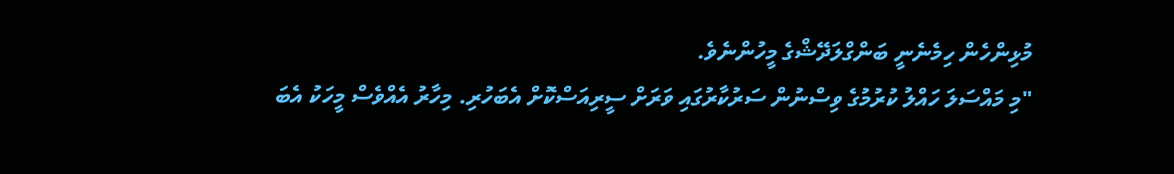މުޅިންހެން ހިމެނެނީ ބަންގްލަދޭޝްގެ މީހުންނެވެ.
"މި މައްސަލަ ހައްލު ކުރުމުގެ ވިސްނުން ސަރުކާރުގައި ވަރަށް ސީރިއަސްކޮށް އެބަހުރި. މިހާރު އެއްވެސް މީހަކު އެބަ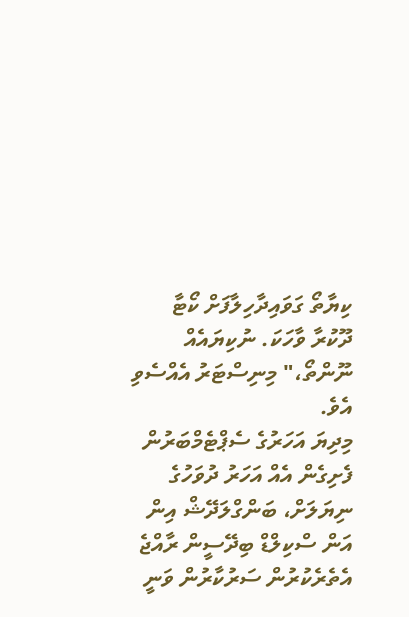ކިޔާތޯ ގަވައިދާހިލާފަށް ކޯޓާ ދޫކުރާ ވާހަކަ. ނުކިޔައެއް ނޫންތޯ،" މިނިސްޓަރު އެއްސެވި އެވެ.
މިދިޔަ އަހަރުގެ ސެޕްޓެމްބަރުން ފެށިގެން އެއް އަހަރު ދުވަހުގެ ނިޔަލަށް، ބަންގްލަދޭޝް އިން އަން ސްކިލްޑް ބިދޭސީން ރާއްޖެ އެތެރެކުރުން ސަރުކާރުން ވަނީ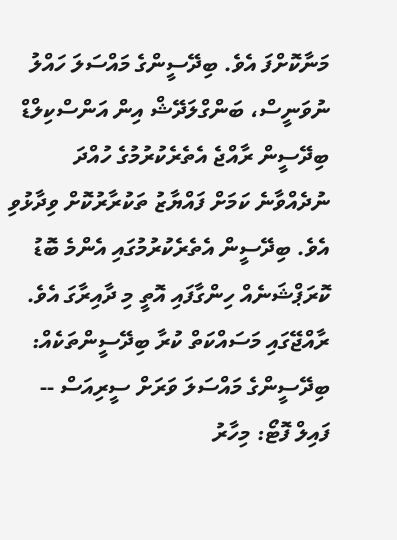މަނާކޮށްފަ އެވެ. ބިދޭސީންގެ މައްސަލަ ހައްލު ނުވަނީސް، ބަންގްލަދޭޝް އިން އަންސްކިލްޑް ބިދޭސީން ރާއްޖެ އެތެރެކުރުމުގެ ހުއްދަ ނުދެއްވާނެ ކަމަށް ފައްޔާޒު ތަކުރާރުކޮށް ވިދާޅުވި އެވެ. ބިދޭސީން އެތެރެކުރުމުގައި އެންމެ ބޮޑު ކޮރަޕްޝަނެއް ހިންގާފައި އޮތީ މި ދާއިރާގަ އެވެ.
ރާއްޖޭގައި މަސައްކަތް ކުރާ ބިދޭސީންތަކެއް: ބިދޭސީންގެ މައްސަލަ ވަރަށް ސީރިއަސް -- ފައިލް ފޮޓޯ: މިހާރު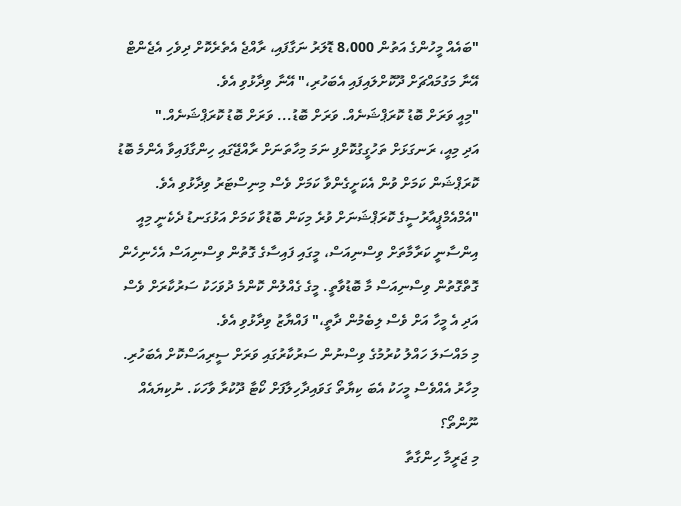"ބައެއް މީހުންގެ އަތުން 8،000 ޑޮލަރު ނަގާފައި، ރާއްޖެ އެތެރެކޮށް ދިވެހި އެޖެންޓް އޭނާ މަގުމައްޗަށް ދޫކޮށްލައިފައި އެބަހުރި،" އޭނާ ވިދާޅުވި އެވެ.
"މިއީ ވަރަށް ބޮޑު ކޮރަޕްޝަނެއް. ވަރަށް ބޮޑު... ވަރަށް ބޮޑު ކޮރަޕްޝަނެއް."
އަދި މިއީ، ރަނގަޅަށް ތަހުގީގުކޮށްފި ނަމަ މިހާތަނަށް ރާއްޖޭގައި ހިންގާފައިވާ އެންމެ ބޮޑު ކޮރަޕްޝަން ކަމަށް ވުން އެކަށީގެންވާ ކަމަށް ވެސް މިނިސްޓަރު ވިދާޅުވި އެވެ.
"އެމްއެމްޕީއާރުސީގެ ކޮރަޕްޝަނަށް ވުރެ މިކަން ބޮޑުވާ ކަމަށް އަޅުގަނޑު ދެކެނީ މިއީ އިންސާނީ ކަރާމާތަށް ވިސްނިއަސް، މީގައި ފައިސާގެ ގޮތުން ވިސްނިއަސް އެހެނިހެން ގޮތްގޮތުން ވިސްނިއަސް މާ ބޮޑުވާތީ. މީގެ ގެއްލުން ކޮންމެ ދުވަހަކު ސަރުކާރަށް ވެސް އަދި އެ މީހާ އަށް ވެސް ލިބެމުން ދާތީ،" ފައްޔާޒު ވިދާޅުވި އެވެ.
މި މައްސަލަ ހައްލު ކުރުމުގެ ވިސްނުން ސަރުކާރުގައި ވަރަށް ސީރިއަސްކޮށް އެބަހުރި. މިހާރު އެއްވެސް މީހަކު އެބަ ކިޔާތޯ ގަވައިދާހިލާފަށް ކޯޓާ ދޫކުރާ ވާހަކަ. ނުކިޔައެއް ނޫންތޯ؟
މި ޖަރީމާ ހިންގާތާ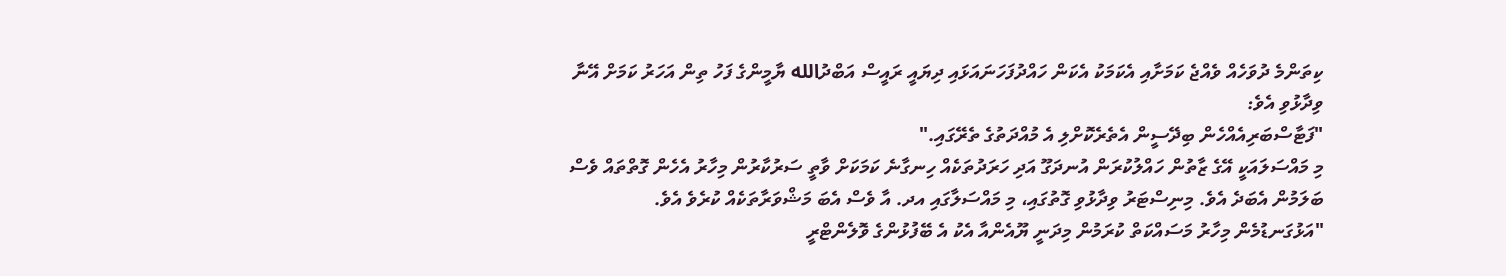ކިތަންމެ ދުވަހެއް ވެއްޖެ ކަމަށާއި އެކަމަކު އެކަން ހައްދުފަހަނައަޅައި ދިޔައީ ރައީސް އަބްދުالله ޔާމީންގެ ފަހު ތިން އަހަރު ކަމަށް އޭނާ ވިދާޅުވި އެވެ:
"ފަޓާސްބަރިއެއްހެން ބިދޭސީން އެތެރެކޮށްލި އެ މުއްދަތުގެ ތެރޭގައި."
މި މައްސަލައަކީ އޭގެ ޒާތުން ހައްލުކުރަން އުނދަގޫ އަދި ހަރަދުތަކެއް ހިނގާނެ ކަމަކަށް ވާތީ ސަރުކާރުން މިހާރު އެހެން ގޮތްތައް ވެސް ބަލަމުން އެބަދެ އެވެ. މިނިސްޓަރު ވިދާޅުވި ގޮތުގައި، މި މައްސަލާގައި އދ. އާ ވެސް އެބަ މަޝްވަރާތަކެއް ކުރެވެ އެވެ.
"އަޅުގަނޑުމެން މިހާރު މަސައްކަތް ކުރަމުން މިދަނީ ޔޫއެންއާ އެކު އެ ބޭފުޅުންގެ ވޮލެންޓްރީ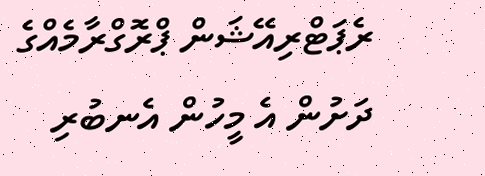ރެޕަޓްރިއޭޝަން ޕްރޮގްރާމެއްގެ ދަށުން އެ މީހުން އެނބުރި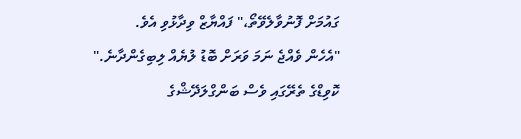ގައުމަށް ފޮނުވާލެވޭތޯ،" ފައްޔާޒް ވިދާޅުވި އެވެ.
"އެހެން ވެއްޖެ ނަމަ ވަރަށް ބޮޑު ލުޔެއް ލިބިގެންދާނެ."
ކޮވިޑްގެ ތެރޭގައި ވެސް ބަންގްލަދޭޝްގެ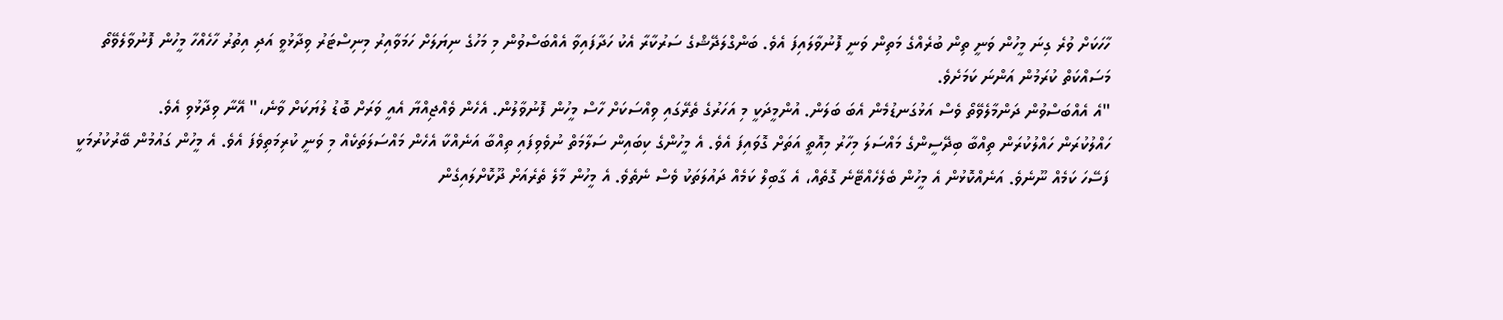ހާހަކަށް ވުރެ ގިނަ މީހުން ވަނީ ތިން ބުރެއްގެ މަތިން ވަނީ ފޮނުވާލައިފަ އެވެ. ބަންގްލަދޭޝްގެ ސަރުކާރާ އެކު ހަދާފައިވާ އެއްބަސްވުން މި މަހުގެ ނިޔަލަށް ހަމަވާއިރު މިނިސްޓަރު ވިދާޅުވީ އަދި އިތުރު ހާހެއްހާ މީހުން ފޮނުވާލެވޭތޯ މަސައްކަތް ކުރަމުން އަންނަ ކަމަށެވެ.
"އެ އެއްބަސްވުން ދަންމާލެވޭތޯ ވެސް އަޅުގަނޑުމެން އެބަ ބަލަން. އުންމީދަކީ މި އަހަރުގެ ތެރޭގައި ވިއްސަކަށް ހާސް މީހުން ފޮނުވާލުން. އެހެން ވެއްޖިއްޔާ އެއީ ވަރަށް ބޮޑު ލުޔަކަށް ވާނެ،" އޭނާ ވިދާޅުވި އެވެ.
ހައްލުކުރަން ހައްލުކުރަން ތިއްބާ ބިދޭސީންގެ މައްސަލަ މިހާރު މިއޮތީ އަތަށް ގޮވައިފަ އެވެ. އެ މީހުންގެ ކިބައިން ސަލާމަތް ނުވެވިފައި ތިއްބާ އަނެއްކާ އެހެން މައްސަލަތަކެއް މި ވަނީ ކުރިމަތިވެފަ އެވެ. އެ މީހުން ގައުމުން ބޭރުކުރުމަކީ ފަސޭހަ ކަމެއް ނޫނެވެ. އަނެއްކޮޅުން އެ މީހުން ބެލެހެއްޓޭނެ ގޮތެއް، އެ ގާބިލް ކަމެއް ދައުލަތަކު ވެސް ނެތެވެ. އެ މީހުން މާލެ ތެރެއަށް ދޫކޮށްލައިގެން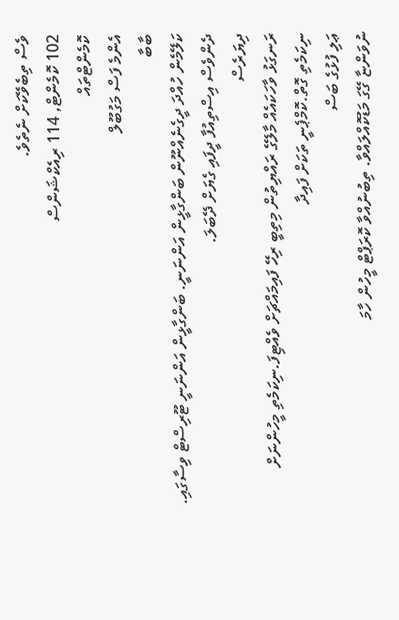ވެސް ތިބެވޭކަށް ނެތެވެ.
102 ކޮމެންޓް, 114 ރިއެކްޝަންސް
ކޮމެންޓްތައް
އެންމެ ފަސް މަގުބޫލް
ބާބާ
ކަލޭމެން ހުއްދަ ދީގެނެއްނޫން ބަންގާޅީން އަންނަނީ. ބަންގާޅީން އަންނަނީ ޓޫރިސްޓް ވިސާގައި. ދެންވެސް އިސްތިއުފާ ދީފައި ގެޔަށް ދޭބަލަ.
ދިޔަރެސް
ރަނގަޅު ވާހަކައެއް މާލޭގެ ރައްޔިތުން މިތިބީ ރިހޭ ފައިމައްޗަށް ވެއްޓިފަ.ނިކަމެތި މީހުންނަށް ނިކަމެތި ގޮތް.ކޮމްޕެނީ ތަކަށް ފައިދާ
ޢަލި ފުޅުގެ ބަސް
ނުވަންޏާ ގޭގަ މަޑުކޮއްލައްވާ. ތިބުނުއްވާ ކޮރަޕްޓް މީހުން ހާމަ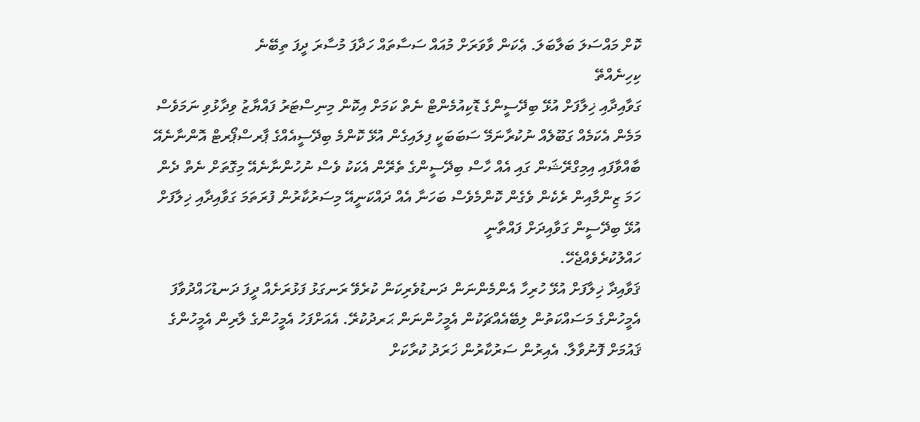ކޮށް މައްސަލަ ބަލާބަލަ. ޢެކަން ވާވަރަށް މުއައް ސަސާތައް ހަދާފަ މުސާރަ ދީފަ ތިބޭނެ
ކިހިނެއްތޭ
ގަވާއިދާއި ޚިލާފަށް އުޅޭ ބިދޭސީންގެ ޑޮކިއުމެންޓް ނެތް ކަމަށް އިކޮން މިނިސްޓަރު ފައްޔާޒު ވިދާޅުވި ނަމަވެސް މަމެން އެކަމެއް ގަބޫލެއް ނުކުރާނަމޭ ސަބަބަކީ ފިލައިގެން އުޅޭ ކޮންމެ ބިދޭސީއެއްގެ ޕާރސްޕޯރޓް އޮންނާނެއޭ ބާއްވާފައި އިމިގްރޭޝަން ގައި އެއް ހާސް ބިދޭސީންގެ ތެރޭން އެކަކު ވެސް ނުހުންނާނެއޭ މިގޮތަށް ނެތް ދެން ހަމަ ޒިންމާއިން ރެކެން ވެގެން ކޮންމެވެސް ބަހަނާ އެއް ދައްކަނީއޭ މިސަރުކާރުން ފުރަތަމަ ގަވާއިދާއި ޚިލާފަށް އުޅޭ ބިދޭސީން ގަވާއިދަށް ފައްތާނީ
ހައްލުކުރެވެއްޖެހޭ.
ޤަވާއިދާ ޚިލާފަށް އުޅޭ ހުރިހާ އެންމެންނަން ދަނޑުވެރިކަން ކުރެވޭ ރަނގަޅު ފަޅުރަށެއް ދީފަ ދަނޑުހައްދުވާފަ އެމީހުންގެ މަސައްކަތުން ލިބޭއެއްޗަކުން އެމީހުންނަން ޙަރދުކުރޭ. އެއަށްފަހު އެމީހުންގެ ލާރިން އެމީހުންގެ ޤައުމަށް ފޮނުވާލާ. އެއިރުން ސަރުކާރުން ޚަރަދު ކުރާކަށް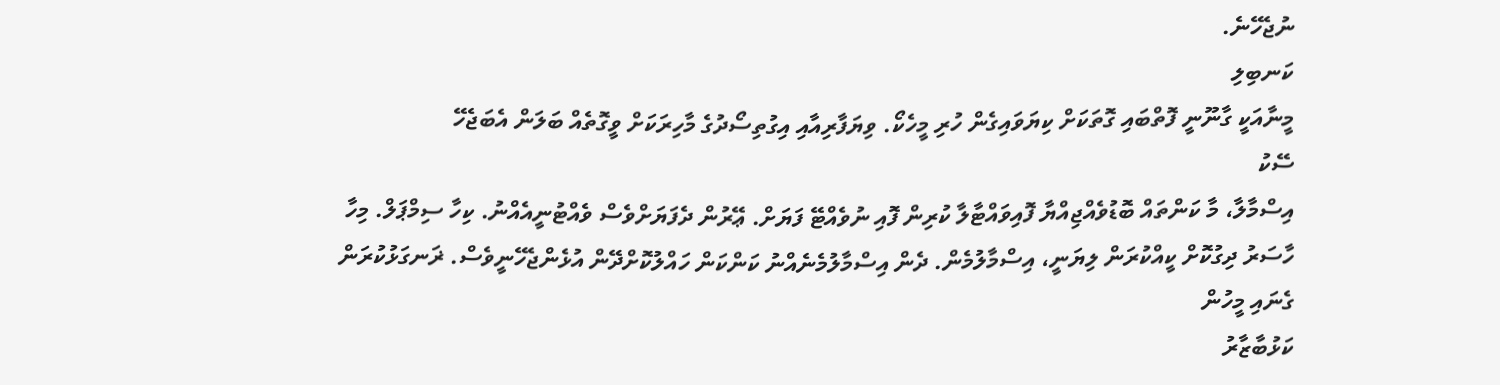ނުޖެހޭނެ.
ކަނބިލި
މީނާއަކީ ގާނޫނީ ފޮތްބައި ގޮތަކަށް ކިޔަވައިގެން ހުރި މީހެކޯ. ވިޔަފާރިއާއި އިގުތިސޯދުގެ މާހިރަކަށް ވީގޮތެއް ބަލަން އެބަޖެހޭ
ސޭކު
އިސްމާލާ، މާ ކަންތައް ބޮޑުވެއްޖިއްޔާ ފޮއިވައްޓާލާ ކުރިން ފޮއި ނުވެއްޓޭ ފަޔަށް. ޢޭރުން ދެފަޔަށްވެސް ވެއްޓުނީއެއްނު. ކިހާ ސިމްޕަލް. މިހާ ހާސަރު ދިގުކޮށް ކީއްކުރަން ލިޔަނީ، އިސްމާލުމެން. ދެން އިސްމާލުމެނެއްނު ކަންކަން ހައްލުކޮށްދޭން އުޅެންޖެހޭނީވެސް. ޜަނގަޅުކުރަން ގެނައި މީހުން
ކަޅުބާޒާރު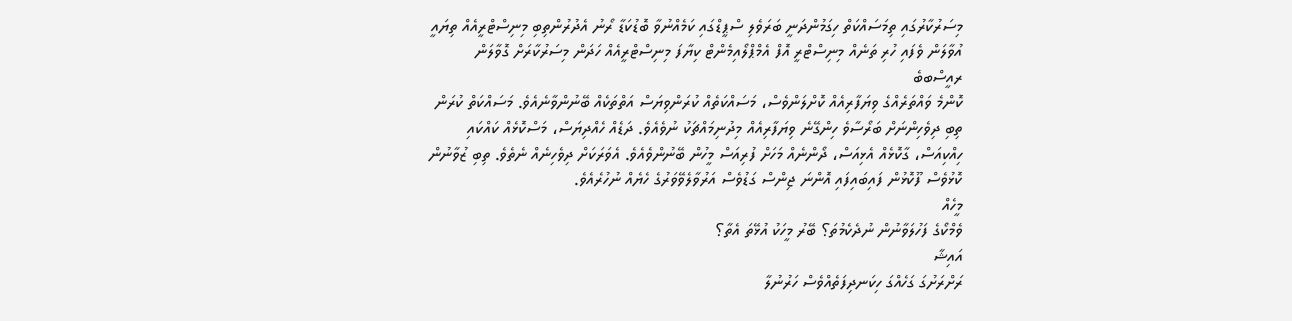މިސަރުކާރުގައި ތިމަސައްކަތް ހިގަމުންދަނީ ބަރަވެލި ސްޕީޑްގައި ކަމެއްނުވާ ބޮޑުކަޑާ ރޯނު އެދުރުންތިބި މިނިސްޓްރީއެއް ތިޔައީ އުވާލަން ވެފައި ހުރި ތަނެއް މިނިސްޓްރީ އޮފް އެމްޕްލޯއިމެންޓް ކިޔާފަ މިނިސްޓްރީއެއް ހަދަން މިސަރުކާރަށް ގޮވާލަން
ރއީސްބބެ
ކޮންމެ ވައްތަރެއްގެ ވިޔަފާރިއެއް ކޮށްލަންވެސް، މަސައްކަތެއް ކުރަންވިޔަސް އަތްތަކެއް ބޭނުންވާނެއެވެ. މަސައްކަތް ކުރަން ތިބި ދިވެހިންނަށް ބަރޯސާވެ ހިންގޭނެ ވިޔަފާރިއެއް މިދުނިމައްޗަކު ނުވެއެވެ. ދަޑެއް ހެއްދިޔަސް، މަސްކޮޅެއް ކައްކައި ހިއްކިއަސް، ގާކޮޅެއް އެޅިއަސް، ދޯންނެއް މަހަށް ފުރިއަސް މީހުން ބޭނުންވެއެވެ. އެވަރަކަށް ދިވެހިނެއް ނެތެވެ. ތިބި ޒުވާނުން ކޮޅުވެސް ފޫކޮޅުން ފައިބައިފައި އޮންނަ ޖިންސް ގަޑުވެސް އަރުވާލެވޭވަރުގެ ހެޔެއް ނުހުރެއެވެ.
މީހެއް
ވެމްކޯގެ ފަހުލަވާނުން ނުދެކެމުތަ؟ ބޭރު މީހަކު އުޅޭތަ އެތާ؟
އައިޝާ
ރަށްރަށުގަ ގަހެއްގަ ހިކަނދިފަތެއްވެސް ހަރުނުލާ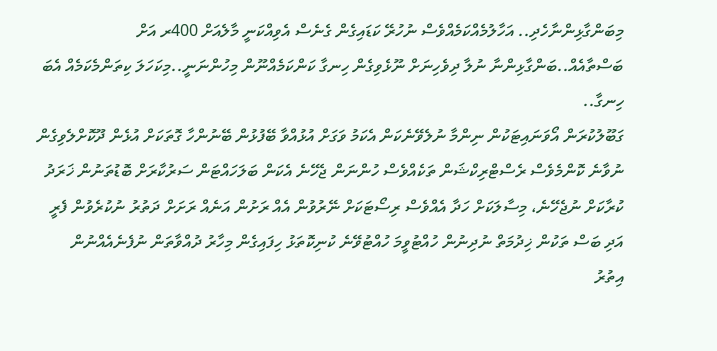މިބަންގާޅިންނާހެދި.. އަހާލުމެއްކަމެއްވެސް ނުހުރޭ ކަޑައިގެން ގެނެސް އެވިއްކަނީ މާލެއަށް 400ރ އަށް ބަސްތާއެއް..ބަންގާޅިންނާ ނުލާ ދިވެހިނަށް ނޫޅެވިގެން ހިނގާ ކަންކަމެއްނޫން މިހުންނަނީ..މިކަހަލަ ކިތަންމެކަމެއް އެބަ ހިނގާ..
ގަބޫލުކުރަން އޯވަނައިޓަކުން ނިންމާ ނުލެވޭނެކަން އެކަމު ވަގަށް އުޅުއްވާ ބޭފުޅުން ބޭނުންހާ ގޮތަކަށް އުޅެން ދޫކޮށްލެވިގެން ނުވާނެ ކޮންމެވެސް ރެސްޓްރިކްޝަން ތަކެއްވެސް ހުންނަން ޖެހޭނެ އެކަން ބަލަހައްޓަން ސަރުކާރަށް ބޮޑުތަނުން ޚަރަދު ކުރާކަށް ނުޖެހޭނެ، މިސާލަކަށް ހަދާ އެއްވެސް ރިސޯޓަކަށް ނޭރުވުން އެއް ރަށުން އަނެއް ރަށަށް ދަތުރު ނުކުރެވުން ފެރީ އަދި ބަސް ތަކުން ޚިދުމަތް ނުދިނުން ހުއްޓުވީމަ ހުއްޓުވޭނެ ކުނިކޮތަޅު ހިފައިގެން މިހާރު ދުއްވާތަން ނުފެނެއެއްނުން
އިތުރު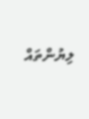ލިޔުންތައް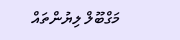މަގްބޫލް ލިޔުންތައް